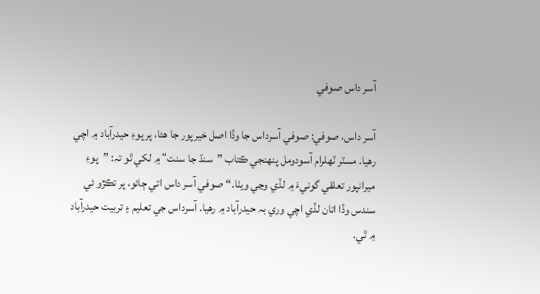آسر داس صوفي

آسر داس، صوفي: صوفي آسرداس جا وڏا اصل خيرپور جا هئا، پر پوءِ حيدرآباد ۾ اچي رهيا. مسٽر ٽھلرام آسودومل پنھنجي ڪتاب ”سنڌ جا سنت“ ۾ لکي ٿو تہ: ”پوءِ ميرانپور تعلقي گونيءَ ۾ لڏي وڃي ويٺا.“ صوفي آسر داس اتي ڄائو، پر تڪڙو ئي سندس وڏا اتان لڏي اچي وري بہ حيدرآباد ۾ رهيا. آسرداس جي تعليم ۽ تربيت حيدرآباد ۾ ٿي.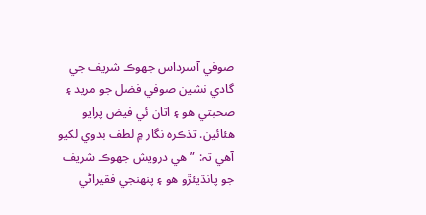صوفي آسرداس جهوڪ شريف جي گادي نشين صوفي فضل جو مريد ۽ صحبتي هو ۽ اتان ئي فيض پرايو هئائين. تذڪره نگار ۾ لطف بدوي لکيو آهي تہ: ”هي درويش جهوڪ شريف جو پانڌيئڙو هو ۽ پنھنجي فقيراڻي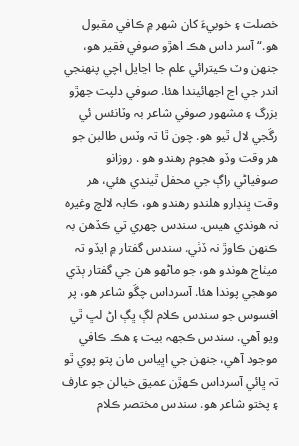خصلت ۽ خوبيءَ کان شھر ۾ ڪافي مقبول هو.“ آسر داس هڪ اهڙو صوفي فقير هو، جنهن وٽ ڪيترائي علم جا اڃايل اچي پنھنجي اندر جي اڃ اجهائيندا هئا. صوفي دلپت جهڙو بزرگ ۽ مشھور صوفي شاعر بہ وٽانئس ئي رڱجي لال ٿيو هو. چون ٿا تہ وٽس طالبن جو هر وقت وڏو هجوم رهندو هو . روزانو صوفياڻي راڳ جي محفل ٿيندي هئي، هر وقت ڀنڊارو هلندو رهندو هو، ڪابہ لالچ وغيرہ نہ هوندي هيس. سندس چهري تي ڪڏهن بہ ڪنهن ڪاوڙ نہ ڏٺي. سندس گفتار ۾ ايڏو تہ ميٺاج هوندو هو، جو ماڻهو هن جي گفتار ٻڌي موهجي پوندا هئا. آسرداس چڱو شاعر هو، پر افسوس جو سندس ڪلام لڳ ڀڳ اڻ لڀ ٿي ويو آهي. سندس ڪجهہ بيت ۽ هڪ ڪافي موجود آهي، جنهن جي اڀياس مان پتو پوي ٿو تہ ڀائي آسرداس ڪهڙن عميق خيالن جو عارف ۽ پختو شاعر هو. سندس مختصر ڪلام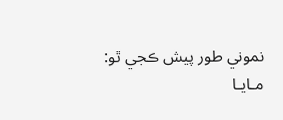نموني طور پيش ڪجي ٿو:
مـايـا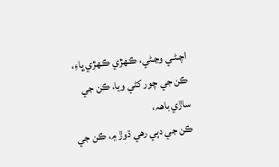اچـڻـي وڃـڻي، ڪـهڙي ڪـهڙي ڀاءِ،
ڪن جي چور کڻي ويا، ڪن جي ساڙي باھہ،
ڪن جي دٻي رهي ڌوڙ ۾، ڪن جي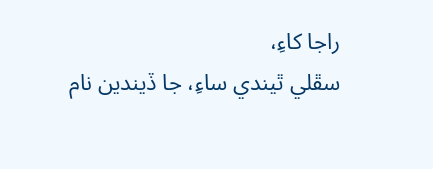راجا کاءِ،
سڦلي ٿيندي ساءِ، جا ڏيندين نام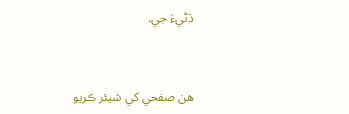ڌڻيءَ جي.


هن صفحي کي شيئر ڪريو